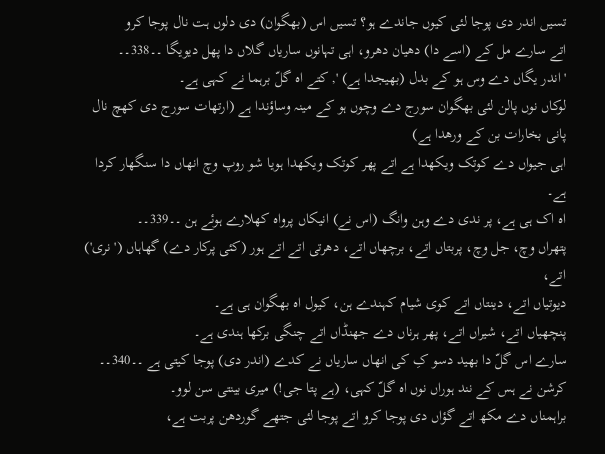تسیں اندر دی پوجا لئی کیوں جاندے ہو؟ تسیں اس (بھگوان) دی دلوں ہت نال پوجا کرو
اتے سارے مل کے (اسے دا) دھیان دھرو، اہی تہانوں ساریاں گلاں دا پھل دیویگا ۔۔338۔۔
'اندر یگاں دے وس ہو کے بدل (بھیجدا ہے) ', کتے اہ گلّ برہما نے کہی ہے۔
لوکاں نوں پالن لئی بھگوان سورج دے وچوں ہو کے مینہ وساؤندا ہے (ارتھات سورج دی کھچ نال پانی بخارات بن کے ورھدا ہے)
اہی جیواں دے کوتک ویکھدا ہے اتے پھر کوتک ویکھدا ہویا شو روپ وچ انھاں دا سنگھار کردا ہے۔
اہ اک ہی ہے، پر ندی دے وہن وانگ (اس نے) انیکاں پرواہ کھلارے ہوئے ہن ۔۔339۔۔
پتھراں وچ، جل وچ، پربتاں اتے، برچھاں اتے، دھرتی اتے اتے ہور (کئی پرکار دے) گھاہاں ('نری') اتے،
دیوتیاں اتے، دینتاں اتے کوی شیام کہندے ہن، کیول اہ بھگوان ہی ہے۔
پنچھیاں اتے، شیراں اتے، پھر ہرناں دے جھنڈاں اتے چنگی برکھا ہندی ہے۔
سارے اس گلّ دا بھید دسو کِ کی انھاں ساریاں نے کدے (اندر دی) پوجا کیتی ہے ۔۔340۔۔
کرشن نے ہس کے نند ہوراں نوں اہ گلّ کہی، (ہے پتا جی!) میری بینتی سن لوو۔
براہمناں دے مکھ اتے گؤاں دی پوجا کرو اتے پوجا لئی جتھے گوردھن پربت ہے،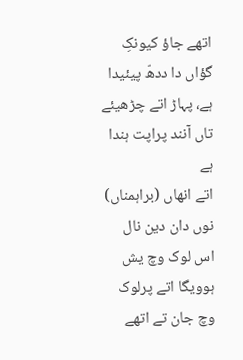اتھے جاؤ کیونکِ گؤاں دا ددھّ پیئیدا ہے، پہاڑ اتے چڑھیئے تاں آنند پراپت ہندا ہے
اتے انھاں (براہمناں) نوں دان دین نال اس لوک وچ یش ہوویگا اتے پرلوک وچ جان تے اتھے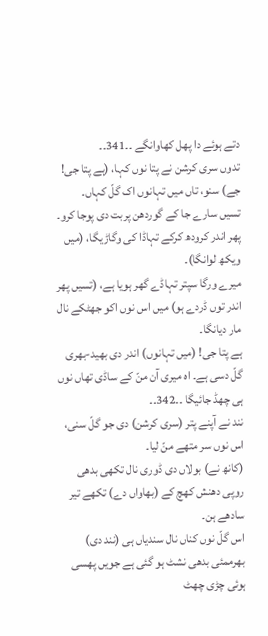دتے ہوئے دا پھل کھاوانگے ۔۔341۔۔
تدوں سری کرشن نے پتا نوں کہا، (ہے پتا جی! جے) سنو، تاں میں تہانوں اک گلّ کہاں۔
تسیں سارے جا کے گوردھن پربت دی پوجا کرو۔ پھر اندر کرودھ کرکے تہاڈا کی وگاڑیگا، (میں ویکھ لوانگا)۔
میرے ورگا سپتر تہاڈے گھر ہویا ہے، (تسیں پھر اندر توں ڈردے ہو) میں اس نوں اکو جھٹکے نال مار دیانگا۔
ہے پتا جی! (میں تہانوں) اندر دی بھید-بھری گلّ دسی ہے۔ اہ میری آن منّ کے ساڈی تھاں نوں ہی چھڈ جائیگا ۔۔342۔۔
نند نے آپنے پتر (سری کرشن) دی جو گلّ سنی، اس نوں سر متھے منّ لیا۔
(کانھ نے) بولاں دی ڈوری نال تکھی بدھی روپی دھنش کھچ کے (بھاواں دے) تکھے تیر سادھے ہن۔
اس گلّ نوں کناں نال سندیاں ہی (نند دی) بھرممئی بدھی نشٹ ہو گئی ہے جویں پھسی ہوئی چڑی چھٹ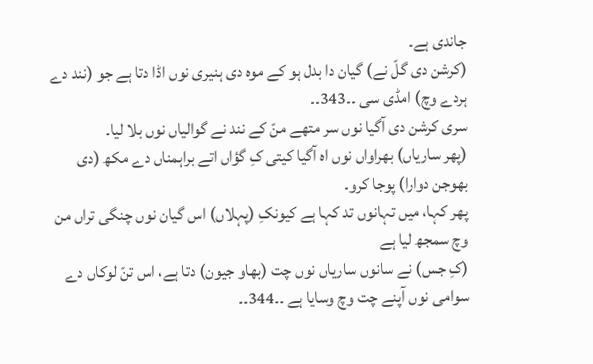جاندی ہے۔
(کرشن دی گلّ نے) گیان دا بدل ہو کے موہ دی ہنیری نوں اڈا دتا ہے جو (نند دے ہردے وچ) امڈی سی ۔۔343۔۔
سری کرشن دی آگیا نوں سر متھے منّ کے نند نے گوالیاں نوں بلا لیا۔
(پھر ساریاں) بھراواں نوں اہ آگیا کیتی کِ گؤاں اتے براہمناں دے مکھ (دی بھوجن دوارا) پوجا کرو۔
پھر کہا، میں تہانوں تد کہا ہے کیونکِ (پہلاں) اس گیان نوں چنگی تراں من وچ سمجھ لیا ہے
(کِ جس) نے سانوں ساریاں نوں چت (بھاو جیون) دتا ہے، اس تنّ لوکاں دے سوامی نوں آپنے چت وچ وسایا ہے ۔۔344۔۔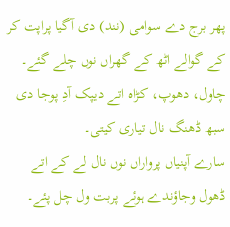پھر برج دے سوامی (نند) دی آگیا پراپت کر کے گوالے اٹھ کے گھراں نوں چلے گئے۔
چاول، دھوپ، کڑاہ اتے دیپک آدِ پوجا دی سبھ ڈھنگ نال تیاری کیتی۔
سارے آپنیاں پرواراں نوں نال لے کے اتے ڈھول وجاؤندے ہوئے پربت ول چل پئے۔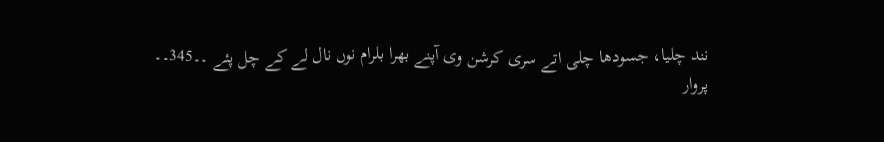نند چلیا، جسودھا چلی اتے سری کرشن وی آپنے بھرا بلرام نوں نال لے کے چل پئے ۔۔345۔۔
پروار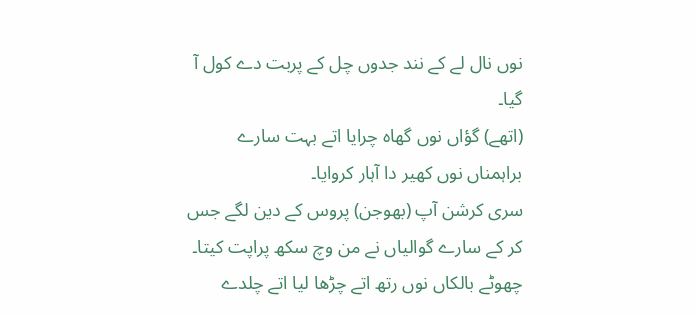نوں نال لے کے نند جدوں چل کے پربت دے کول آ گیا۔
(اتھے) گؤاں نوں گھاہ چرایا اتے بہت سارے براہمناں نوں کھیر دا آہار کروایا۔
سری کرشن آپ (بھوجن) پروس کے دین لگے جس کر کے سارے گوالیاں نے من وچ سکھ پراپت کیتا۔
چھوٹے بالکاں نوں رتھ اتے چڑھا لیا اتے چلدے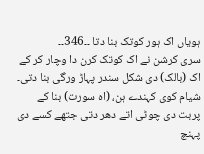ہویاں اک ہور کوتک بنا دتا ۔۔346۔۔
سری کرشن نے اک کوتک کرن دا وچار کر کے اک (بالک) دی شکل سندر پہاڑ ورگی بنا دتی۔
شیام کوی کہندے ہن، (اہ سورت) بنا کے پربت دی چوٹی اتے دھر دتی جتھے کسے دی پہنچ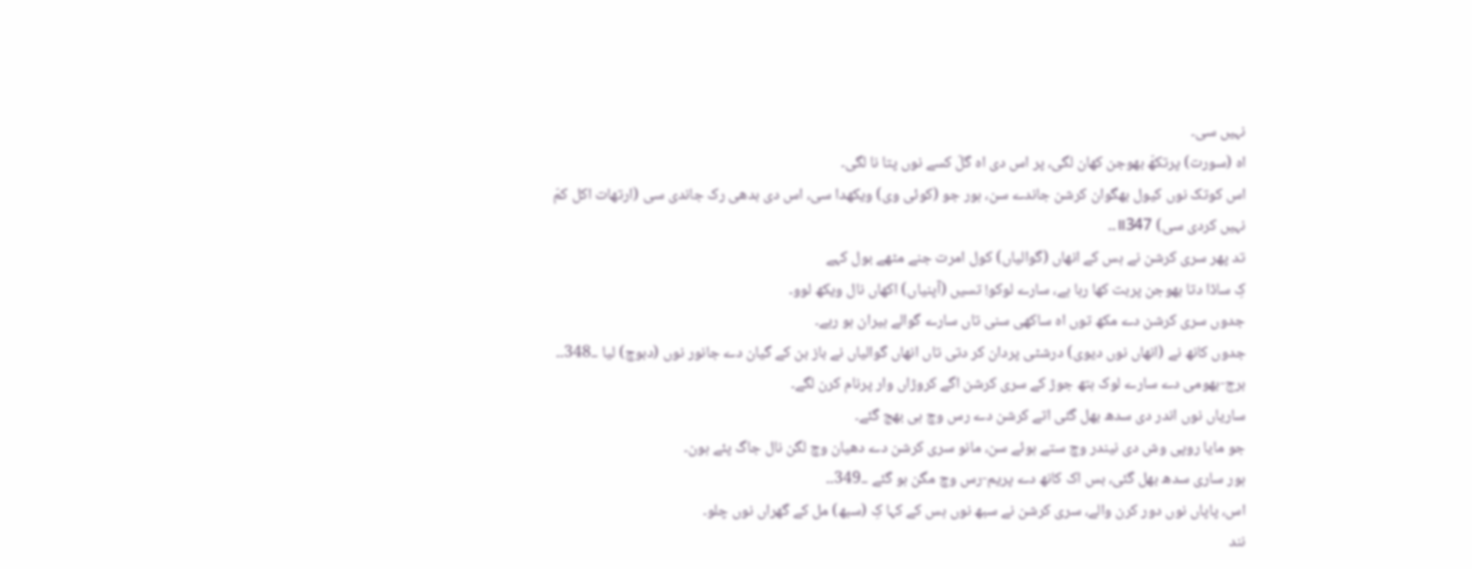نہیں سی۔
اہ (سورت) پرتکھّ بھوجن کھان لگی، پر اس دی اہ گلّ کسے نوں پتا نا لگی۔
اس کوتک نوں کیول بھگوان کرشن جاندے سن، ہور جو (کوئی وی) ویکھدا سی، اس دی بدھی رک جاندی سی (ارتھات اکل کمّ نہیں کردی سی) ॥347۔۔
تد پھر سری کرشن نے ہس کے انھاں (گوالیاں) کول امرت جنے مٹھے بول کہے
کِ ساڈا دتا بھوجن پربت کھا رہا ہے، سارے لوکو! تسیں (آپنیاں) اکھاں نال ویکھ لوو۔
جدوں سری کرشن دے مکھ توں اہ ساکھی سنی تاں سارے گوالے ہیران ہو رہے۔
جدوں کانھ نے (انھاں نوں دیوی) درشٹی پردان کر دتی تاں انھاں گوالیاں نے باز بن کے گیان دے جانور نوں (دبوچ) لیا ۔۔348۔۔
برج-بھومی دے سارے لوک ہتھ جوڑ کے سری کرشن اگے کروڑاں وار پرنام کرن لگے۔
ساریاں نوں اندر دی سدھ بھل گئی اتے کرشن دے رس وچ ہی بھج گئے۔
جو مایا روپی وش دی نیندر وچ ستے ہوئے سن، مانو سری کرشن دے دھیان وچ لگن نال جاگ پئے ہون۔
ہور ساری سدھ بھل گئی، بس اک کانھ دے پریم-رس وچ مگن ہو گئے ۔۔349۔۔
اس، پاپاں نوں دور کرن والے، سری کرشن نے سبھ نوں ہس کے کہا کِ (سبھ) مل کے گھراں نوں چلو۔
نند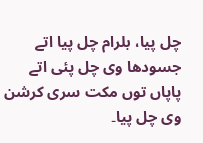چل پیا، بلرام چل پیا اتے جسودھا وی چل پئی اتے پاپاں توں مکت سری کرشن وی چل پیا۔